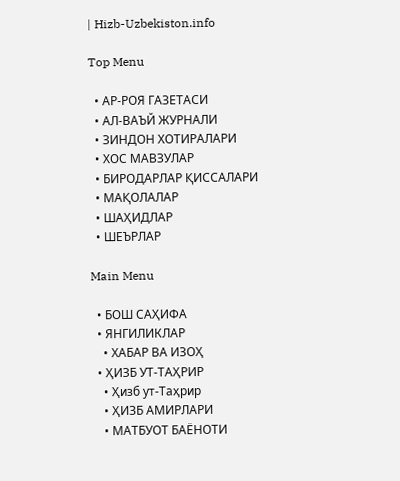| Hizb-Uzbekiston.info

Top Menu

  • АР-РОЯ ГАЗЕТАСИ
  • АЛ-ВАЪЙ ЖУРНАЛИ
  • ЗИНДОН ХОТИРАЛАРИ
  • ХОС МАВЗУЛАР
  • БИРОДАРЛАР ҚИССАЛАРИ
  • МАҚОЛАЛАР
  • ШАҲИДЛАР
  • ШЕЪРЛАР

Main Menu

  • БОШ САҲИФА
  • ЯНГИЛИКЛАР
    • ХАБАР ВА ИЗОҲ
  • ҲИЗБ УТ-ТАҲРИР
    • Ҳизб ут-Таҳрир
    • ҲИЗБ АМИРЛАРИ
    • МАТБУОТ БАЁНОТИ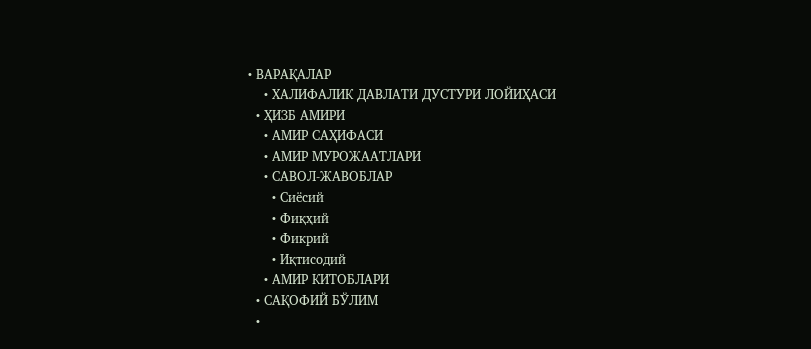• ВАРАҚАЛАР
    • ХАЛИФАЛИК ДАВЛАТИ ДУСТУРИ ЛОЙИҲАСИ
  • ҲИЗБ АМИРИ
    • АМИР САҲИФАСИ
    • АМИР МУРОЖААТЛАРИ
    • САВОЛ-ЖАВОБЛАР
      • Сиёсий
      • Фиқҳий
      • Фикрий
      • Иқтисодий
    • АМИР КИТОБЛАРИ
  • САҚОФИЙ БЎЛИМ
  •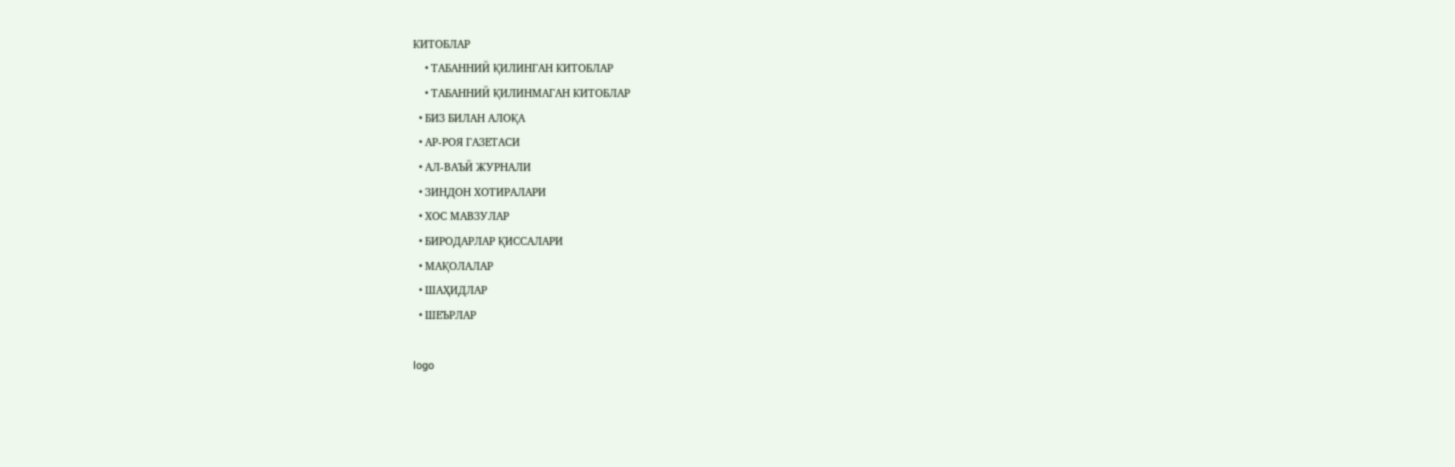КИТОБЛАР
    • ТАБАННИЙ ҚИЛИНГАН КИТОБЛАР
    • ТАБАННИЙ ҚИЛИНМАГАН КИТОБЛАР
  • БИЗ БИЛАН АЛОҚА
  • АР-РОЯ ГАЗЕТАСИ
  • АЛ-ВАЪЙ ЖУРНАЛИ
  • ЗИНДОН ХОТИРАЛАРИ
  • ХОС МАВЗУЛАР
  • БИРОДАРЛАР ҚИССАЛАРИ
  • МАҚОЛАЛАР
  • ШАҲИДЛАР
  • ШЕЪРЛАР

logo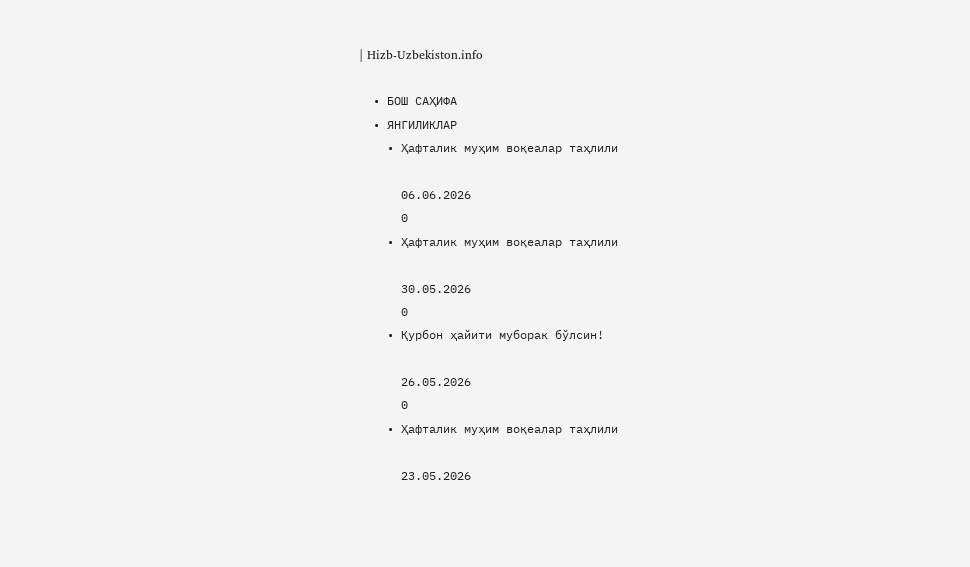| Hizb-Uzbekiston.info

  • БОШ САҲИФА
  • ЯНГИЛИКЛАР
    • Ҳафталик муҳим воқеалар таҳлили

      06.06.2026
      0
    • Ҳафталик муҳим воқеалар таҳлили

      30.05.2026
      0
    • Қурбон ҳайити муборак бўлсин!

      26.05.2026
      0
    • Ҳафталик муҳим воқеалар таҳлили

      23.05.2026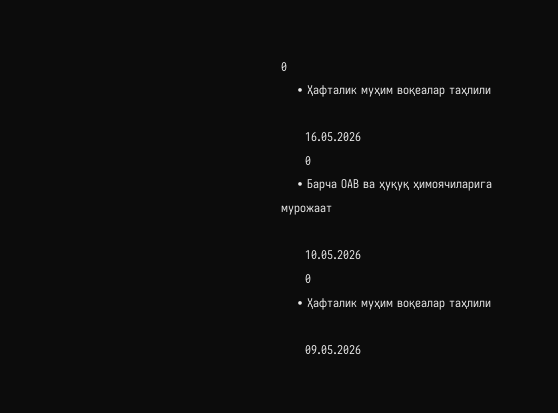0
    • Ҳафталик муҳим воқеалар таҳлили

      16.05.2026
      0
    • Барча ОАВ ва ҳуқуқ ҳимоячиларига мурожаат

      10.05.2026
      0
    • Ҳафталик муҳим воқеалар таҳлили

      09.05.2026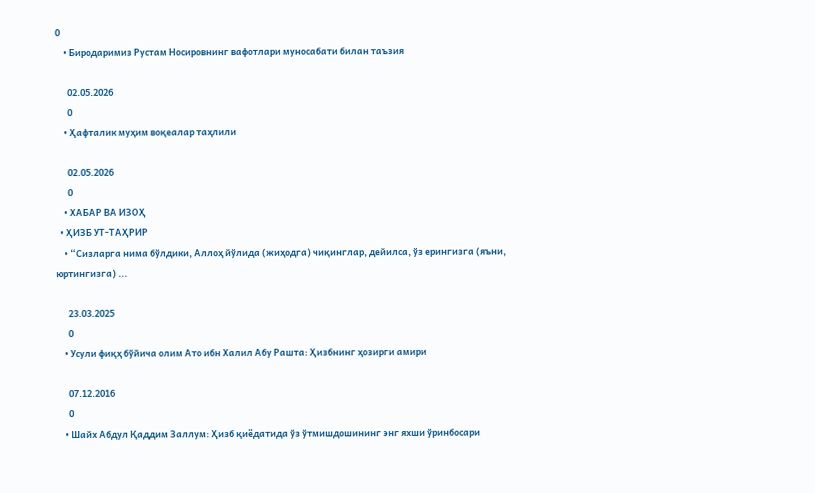0
    • Биродаримиз Рустам Носировнинг вафотлари муносабати билан таъзия

      02.05.2026
      0
    • Ҳафталик муҳим воқеалар таҳлили

      02.05.2026
      0
    • ХАБАР ВА ИЗОҲ
  • ҲИЗБ УТ-ТАҲРИР
    • “Сизларга нима бўлдики, Аллоҳ йўлида (жиҳодга) чиқинглар, дейилса, ўз ерингизга (яъни, юртингизга) ...

      23.03.2025
      0
    • Усули фиқҳ бўйича олим Ато ибн Халил Абу Рашта: Ҳизбнинг ҳозирги амири

      07.12.2016
      0
    • Шайх Абдул Қаддим Заллум: Ҳизб қиёдатида ўз ўтмишдошининг энг яхши ўринбосари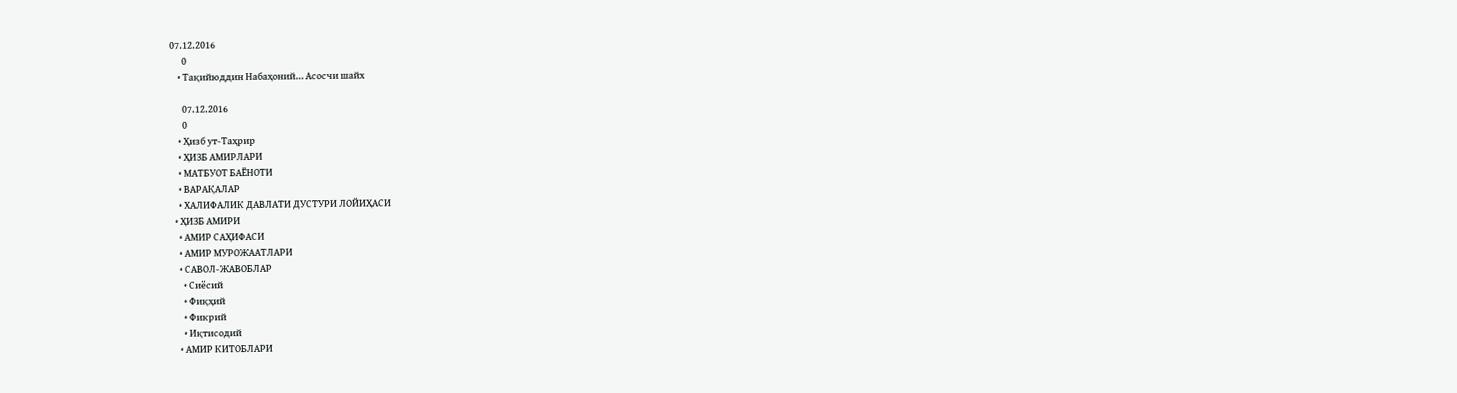07.12.2016
      0
    • Тақийюддин Набаҳоний… Асосчи шайх

      07.12.2016
      0
    • Ҳизб ут-Таҳрир
    • ҲИЗБ АМИРЛАРИ
    • МАТБУОТ БАЁНОТИ
    • ВАРАҚАЛАР
    • ХАЛИФАЛИК ДАВЛАТИ ДУСТУРИ ЛОЙИҲАСИ
  • ҲИЗБ АМИРИ
    • АМИР САҲИФАСИ
    • АМИР МУРОЖААТЛАРИ
    • САВОЛ-ЖАВОБЛАР
      • Сиёсий
      • Фиқҳий
      • Фикрий
      • Иқтисодий
    • АМИР КИТОБЛАРИ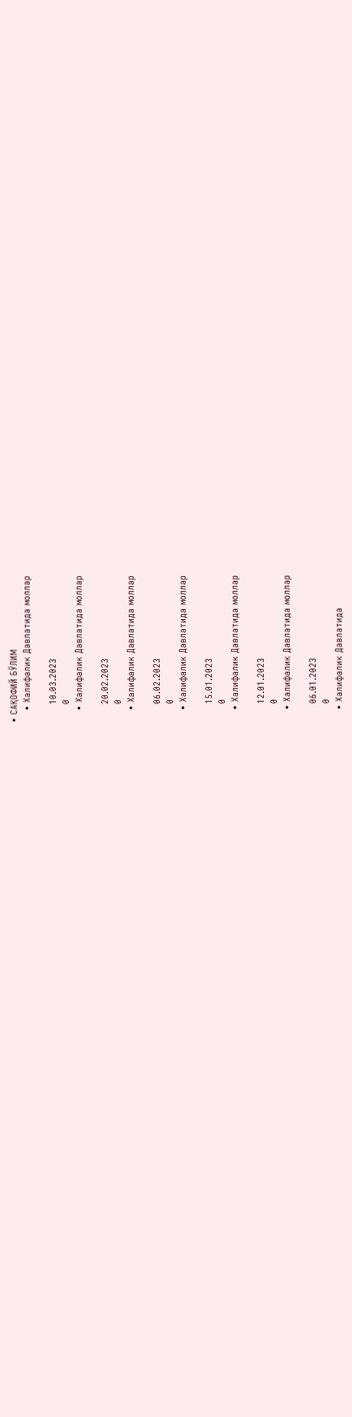• САҚОФИЙ БЎЛИМ
    • Халифалик Давлатида моллар

      10.03.2023
      0
    • Халифалик Давлатида моллар

      20.02.2023
      0
    • Халифалик Давлатида моллар

      06.02.2023
      0
    • Халифалик Давлатида моллар

      15.01.2023
      0
    • Халифалик Давлатида моллар

      12.01.2023
      0
    • Халифалик Давлатида моллар

      06.01.2023
      0
    • Халифалик Давлатида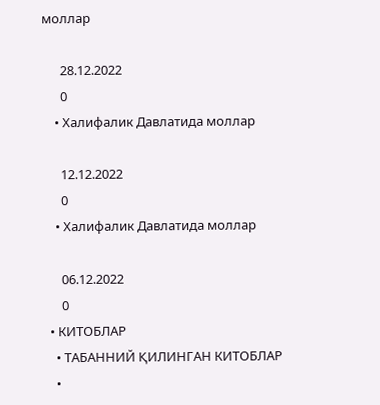моллар

      28.12.2022
      0
    • Халифалик Давлатида моллар

      12.12.2022
      0
    • Халифалик Давлатида моллар

      06.12.2022
      0
  • КИТОБЛАР
    • ТАБАННИЙ ҚИЛИНГАН КИТОБЛАР
    •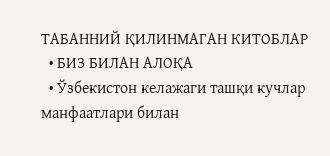ТАБАННИЙ ҚИЛИНМАГАН КИТОБЛАР
  • БИЗ БИЛАН АЛОҚА
  • Ўзбекистон келажаги ташқи кучлар манфаатлари билан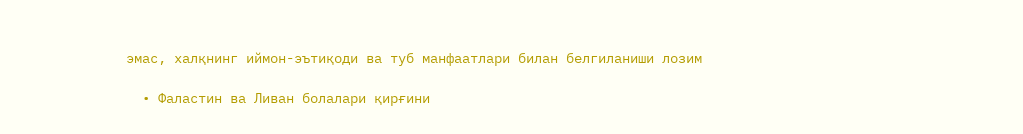эмас, халқнинг иймон-эътиқоди ва туб манфаатлари билан белгиланиши лозим

  • Фаластин ва Ливан болалари қирғини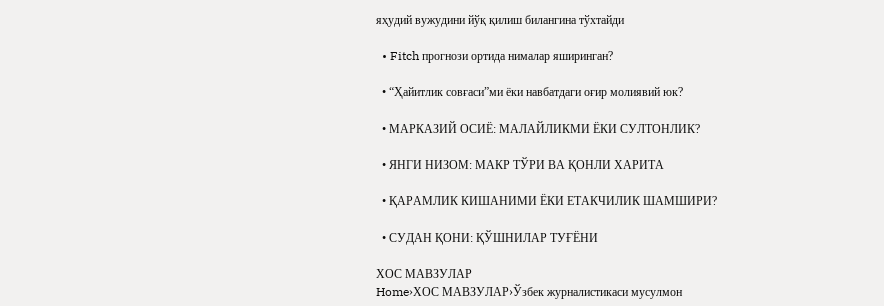яҳудий вужудини йўқ қилиш билангина тўхтайди

  • Fitch прогнози ортида нималар яширинган?

  • “Ҳайитлик совғаси”ми ёки навбатдаги оғир молиявий юк?

  • МАРКАЗИЙ ОСИЁ: МАЛАЙЛИКМИ ЁКИ СУЛТОНЛИК?

  • ЯНГИ НИЗОМ: МАКР ТЎРИ ВА ҚОНЛИ ХАРИТА

  • ҚАРАМЛИК КИШАНИМИ ЁКИ ЕТАКЧИЛИК ШАМШИРИ?

  • СУДАН ҚОНИ: ҚЎШНИЛАР ТУҒЁНИ

ХОС МАВЗУЛАР
Home›ХОС МАВЗУЛАР›Ўзбек журналистикаси мусулмон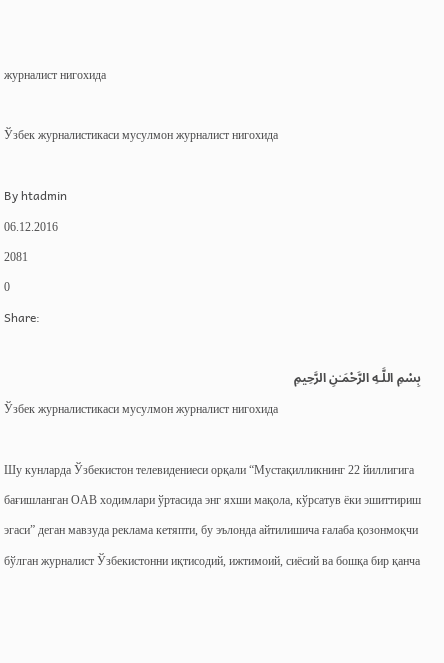журналист нигохида

Ўзбек журналистикаси мусулмон журналист нигохида

By htadmin
06.12.2016
2081
0
Share:

بِسْمِ اللَّـهِ الرَّحْمَـٰنِ الرَّحِيمِ
Ўзбек журналистикаси мусулмон журналист нигохида

Шу кунларда Ўзбекистон телевидениеси орқали “Мустақилликнинг 22 йиллигига бағишланган ОАВ ходимлари ўртасида энг яхши мақола, кўрсатув ёки эшиттириш эгаси” деган мавзуда реклама кетяпти, бу эълонда айтилишича ғалаба қозонмоқчи бўлган журналист Ўзбекистонни иқтисодий, ижтимоий, сиёсий ва бошқа бир қанча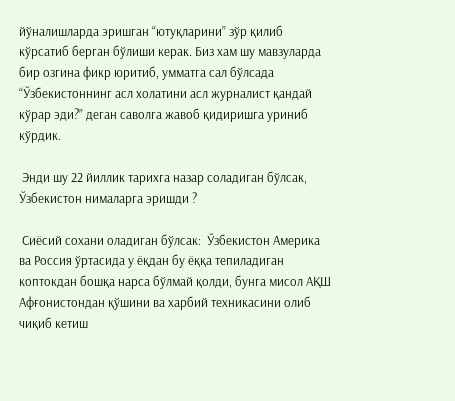йўналишларда эришган “ютуқларини” зўр қилиб кўрсатиб берган бўлиши керак. Биз хам шу мавзуларда бир озгина фикр юритиб, умматга сал бўлсада “Ўзбекистоннинг асл холатини асл журналист қандай кўрар эди?” деган саволга жавоб қидиришга уриниб кўрдик.

 Энди шу 22 йиллик тарихга назар соладиган бўлсак, Ўзбекистон нималарга эришди ?

 Сиёсий сохани оладиган бўлсак:  Ўзбекистон Америка ва Россия ўртасида у ёқдан бу ёққа тепиладиган коптокдан бошқа нарса бўлмай қолди, бунга мисол АҚШ Афғонистондан қўшини ва харбий техникасини олиб чиқиб кетиш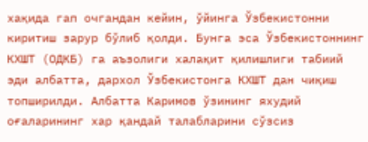хақида гап очгандан кейин, ўйинга Ўзбекистонни киритиш зарур бўлиб қолди. Бунга эса Ўзбекистоннинг КХШТ (ОДКБ) га аъзолиги халақит қилишлиги табиий эди албатта, дархол Ўзбекистонга КХШТ дан чиқиш топширилди. Албатта Каримов ўзининг яхудий оғаларининг хар қандай талабларини сўзсиз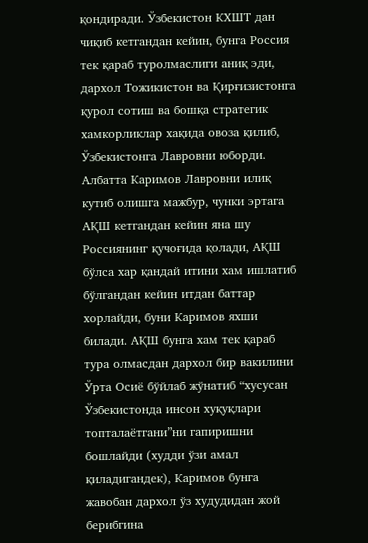қондиради. Ўзбекистон КХШТ дан чиқиб кетгандан кейин, бунга Россия тек қараб туролмаслиги аниқ эди, дархол Тожикистон ва Қирғизистонга қурол сотиш ва бошқа стратегик хамкорликлар хақида овоза қилиб, Ўзбекистонга Лавровни юборди. Албатта Каримов Лавровни илиқ кутиб олишга мажбур, чунки эртага АҚШ кетгандан кейин яна шу Россиянинг қучоғида қолади, АҚШ бўлса хар қандай итини хам ишлатиб бўлгандан кейин итдан баттар хорлайди, буни Каримов яхши билади. АҚШ бунга хам тек қараб тура олмасдан дархол бир вакилини Ўрта Осиё бўйлаб жўнатиб “хусусан Ўзбекистонда инсон хуқуқлари топталаётгани”ни гапиришни бошлайди (худди ўзи амал қиладигандек), Каримов бунга жавобан дархол ўз худудидан жой берибгина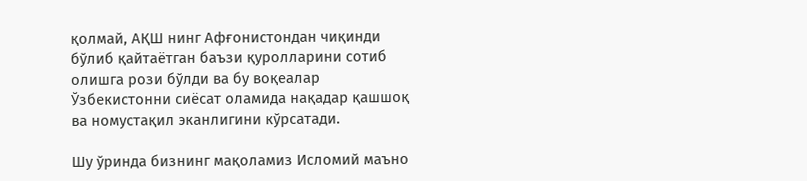қолмай, АҚШ нинг Афғонистондан чиқинди бўлиб қайтаётган баъзи қуролларини сотиб олишга рози бўлди ва бу воқеалар Ўзбекистонни сиёсат оламида нақадар қашшоқ ва номустақил эканлигини кўрсатади.

Шу ўринда бизнинг мақоламиз Исломий маъно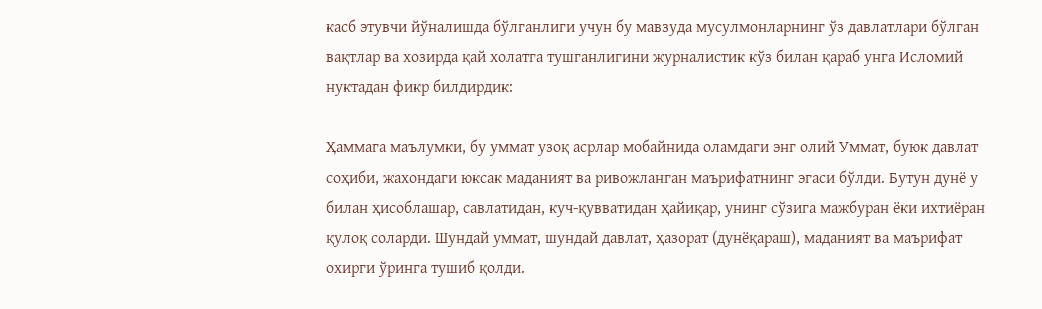касб этувчи йўналишда бўлганлиги учун бу мавзуда мусулмонларнинг ўз давлатлари бўлган вақтлар ва хозирда қай холатга тушганлигини журналистик кўз билан қараб унга Исломий нуктадан фикр билдирдик:

Ҳаммага маълумки, бу уммат узоқ асрлар мобайнида оламдаги энг олий Уммат, буюк давлат соҳиби, жахондаги юксак маданият ва ривожланган маърифатнинг эгаси бўлди. Бутун дунё у билан ҳисоблашар, савлатидан, куч-қувватидан ҳайиқар, унинг сўзига мажбуран ёки ихтиёран қулоқ соларди. Шундай уммат, шундай давлат, ҳазорат (дунёқараш), маданият ва маърифат охирги ўринга тушиб қолди.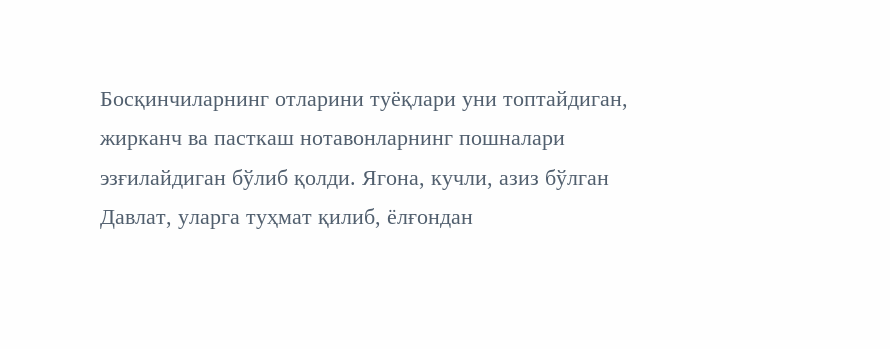Босқинчиларнинг отларини туёқлари уни топтайдиган, жирканч ва пасткаш нотавонларнинг пошналари эзғилайдиган бўлиб қолди. Ягона, кучли, азиз бўлган Давлат, уларга туҳмат қилиб, ёлғондан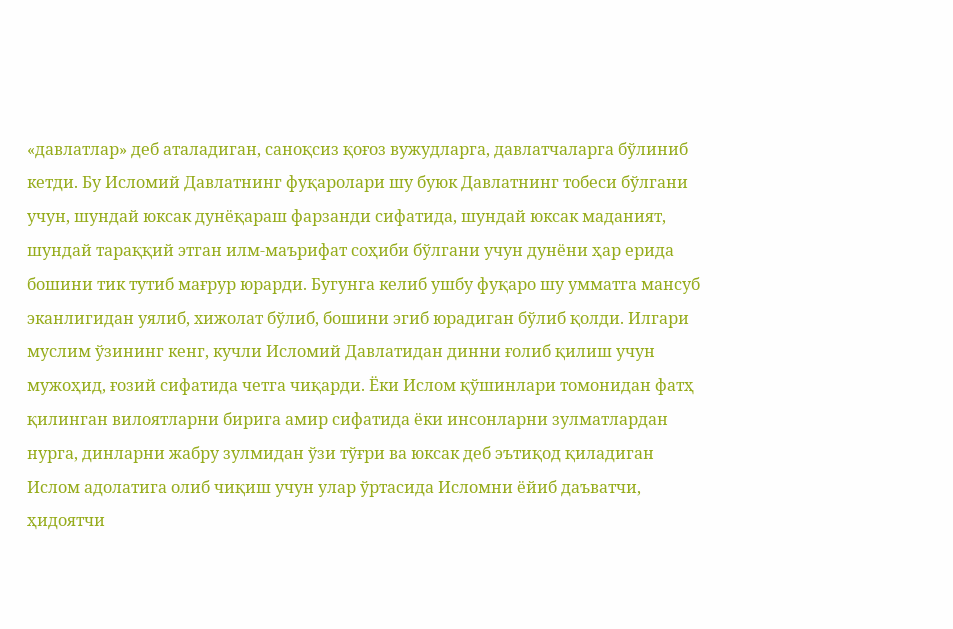«давлатлар» деб аталадиган, саноқсиз қоғоз вужудларга, давлатчаларга бўлиниб кетди. Бу Исломий Давлатнинг фуқаролари шу буюк Давлатнинг тобеси бўлгани учун, шундай юксак дунёқараш фарзанди сифатида, шундай юксак маданият, шундай тараққий этган илм-маърифат соҳиби бўлгани учун дунёни ҳар ерида бошини тик тутиб мағрур юрарди. Бугунга келиб ушбу фуқаро шу умматга мансуб эканлигидан уялиб, хижолат бўлиб, бошини эгиб юрадиган бўлиб қолди. Илгари муслим ўзининг кенг, кучли Исломий Давлатидан динни ғолиб қилиш учун мужоҳид, ғозий сифатида четга чиқарди. Ёки Ислом қўшинлари томонидан фатҳ қилинган вилоятларни бирига амир сифатида ёки инсонларни зулматлардан нурга, динларни жабру зулмидан ўзи тўғри ва юксак деб эътиқод қиладиган Ислом адолатига олиб чиқиш учун улар ўртасида Исломни ёйиб даъватчи, ҳидоятчи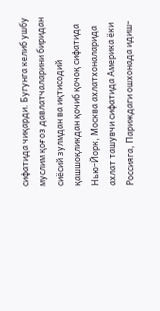сифатида чиқарди. Бугунга келиб ушбу муслим қоғоз давлатчаларини биридан сиёсий зулмдан ва иқтисодий қашшоқликдан қочиб қочоқ сифатида Нью-Йорк, Москва ахлатхоналарида ахлат ташувчи сифатида Америка ёки Россияга, Париждаги ошхонада идиш-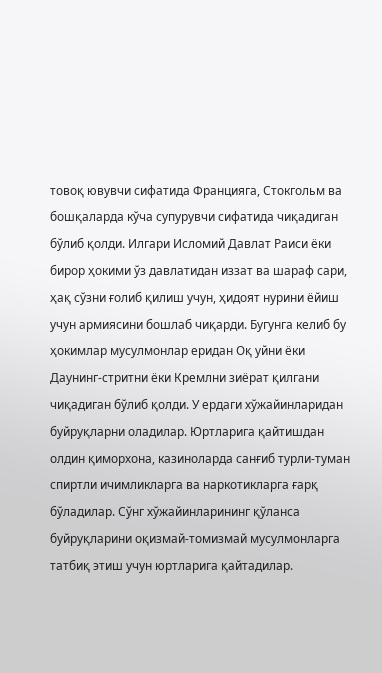товоқ ювувчи сифатида Францияга, Стокгольм ва бошқаларда кўча супурувчи сифатида чиқадиган бўлиб қолди. Илгари Исломий Давлат Раиси ёки бирор ҳокими ўз давлатидан иззат ва шараф сари, ҳақ сўзни ғолиб қилиш учун, ҳидоят нурини ёйиш учун армиясини бошлаб чиқарди. Бугунга келиб бу ҳокимлар мусулмонлар еридан Оқ уйни ёки Даунинг-стритни ёки Кремлни зиёрат қилгани чиқадиган бўлиб қолди. У ердаги хўжайинларидан буйруқларни оладилар. Юртларига қайтишдан олдин қиморхона, казиноларда санғиб турли-туман спиртли ичимликларга ва наркотикларга ғарқ бўладилар. Сўнг хўжайинларининг қўланса буйруқларини оқизмай-томизмай мусулмонларга татбиқ этиш учун юртларига қайтадилар.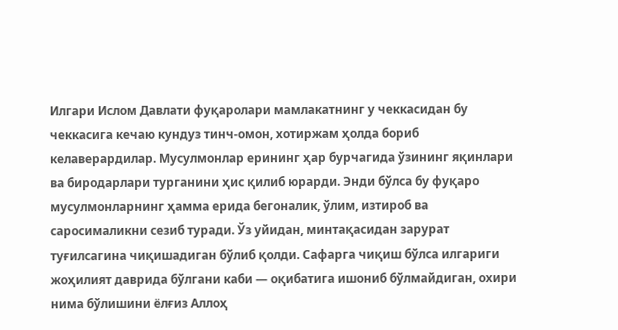Илгари Ислом Давлати фуқаролари мамлакатнинг у чеккасидан бу чеккасига кечаю кундуз тинч-омон, хотиржам ҳолда бориб келаверардилар. Мусулмонлар ерининг ҳар бурчагида ўзининг яқинлари ва биродарлари турганини ҳис қилиб юрарди. Энди бўлса бу фуқаро мусулмонларнинг ҳамма ерида бегоналик, ўлим, изтироб ва саросималикни сезиб туради. Ўз уйидан, минтақасидан зарурат туғилсагина чиқишадиган бўлиб қолди. Сафарга чиқиш бўлса илгариги жоҳилият даврида бўлгани каби — оқибатига ишониб бўлмайдиган, охири нима бўлишини ёлғиз Аллоҳ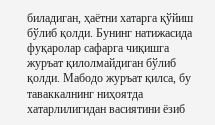биладиган, ҳаётни хатарга қўйиш бўлиб қолди. Бунинг натижасида фуқаролар сафарга чиқишга журъат қилолмайдиган бўлиб қолди. Мабодо журъат қилса, бу таваккалнинг ниҳоятда хатарлилигидан васиятини ёзиб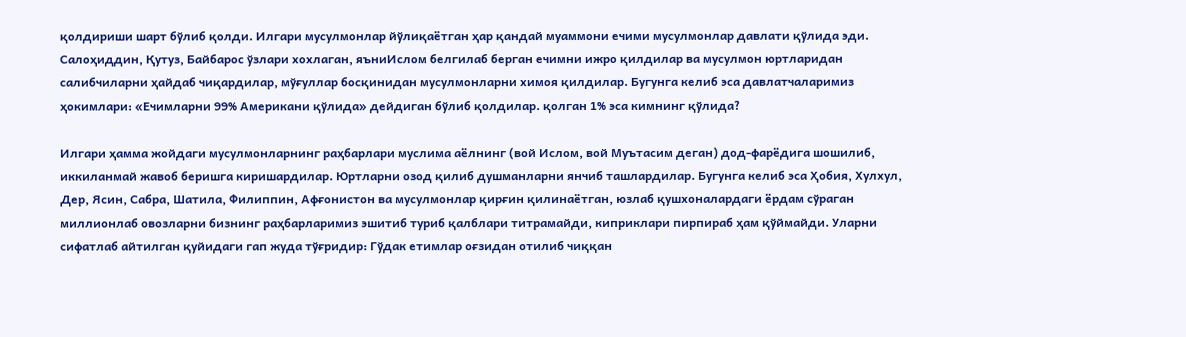қолдириши шарт бўлиб қолди. Илгари мусулмонлар йўлиқаётган ҳар қандай муаммони ечими мусулмонлар давлати қўлида эди. Салоҳиддин, Қутуз, Байбарос ўзлари хохлаган, яъниИслом белгилаб берган ечимни ижро қилдилар ва мусулмон юртларидан салибчиларни ҳайдаб чиқардилар, мўғуллар босқинидан мусулмонларни химоя қилдилар. Бугунга келиб эса давлатчаларимиз ҳокимлари: «Ечимларни 99% Американи қўлида» дейдиган бўлиб қолдилар. қолган 1% эса кимнинг қўлида?

Илгари ҳамма жойдаги мусулмонларнинг раҳбарлари муслима аёлнинг (вой Ислом, вой Муътасим деган) дод-фарёдига шошилиб, иккиланмай жавоб беришга киришардилар. Юртларни озод қилиб душманларни янчиб ташлардилар. Бугунга келиб эса Ҳобия, Хулхул, Дер, Ясин, Сабра, Шатила, Филиппин, Афғонистон ва мусулмонлар қирғин қилинаётган, юзлаб қушхоналардаги ёрдам сўраган миллионлаб овозларни бизнинг раҳбарларимиз эшитиб туриб қалблари титрамайди, киприклари пирпираб ҳам қўймайди. Уларни сифатлаб айтилган қуйидаги гап жуда тўғридир: Гўдак етимлар оғзидан отилиб чиққан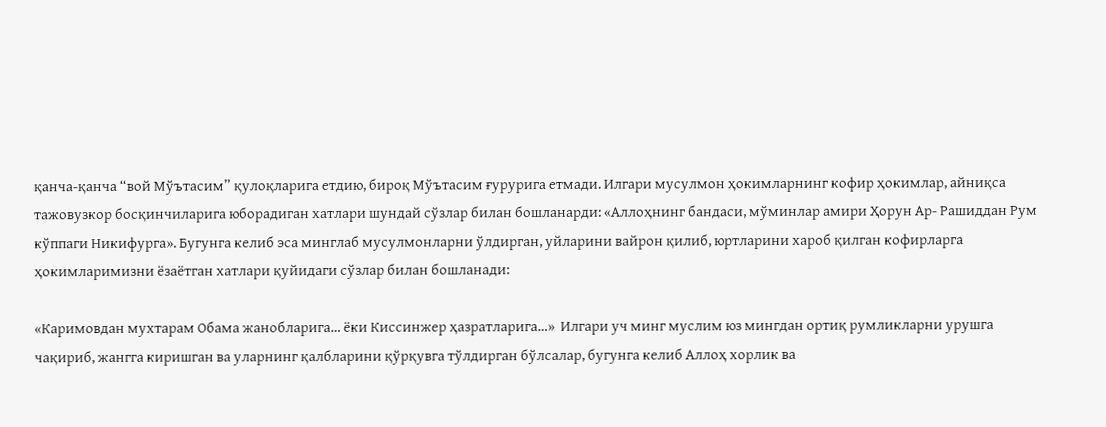қанча-қанча “вой Мўътасим” қулоқларига етдию, бироқ Мўътасим ғурурига етмади. Илгари мусулмон ҳокимларнинг кофир ҳокимлар, айниқса тажовузкор босқинчиларига юборадиган хатлари шундай сўзлар билан бошланарди: «Аллоҳнинг бандаси, мўминлар амири Ҳорун Ар- Pашиддан Рум кўппаги Никифурга». Бугунга келиб эса минглаб мусулмонларни ўлдирган, уйларини вайрон қилиб, юртларини хароб қилган кофирларга ҳокимларимизни ёзаётган хатлари қуйидаги сўзлар билан бошланади:

«Каримовдан мухтарам Обама жанобларига… ёки Киссинжер ҳазратларига…»  Илгари уч минг муслим юз мингдан ортиқ румликларни урушга чақириб, жангга киришган ва уларнинг қалбларини қўрқувга тўлдирган бўлсалар, бугунга келиб Аллоҳ хорлик ва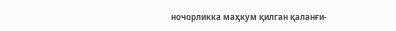ночорликка маҳкум қилган қаланғи-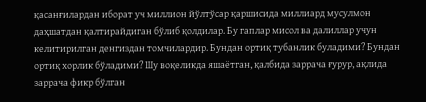қасанғилардан иборат уч миллион йўлтўсар қаршисида миллиард мусулмон даҳшатдан қалтирайдиган бўлиб қолдилар. Бу гаплар мисол ва далиллар учун келитирилган денгиздан томчилардир. Бундан ортиқ тубанлик буладими? Бундан ортиқ хорлик бўладими? Шу воқеликда яшаётган, қалбида заррача ғурур, ақлида заррача фикр бўлган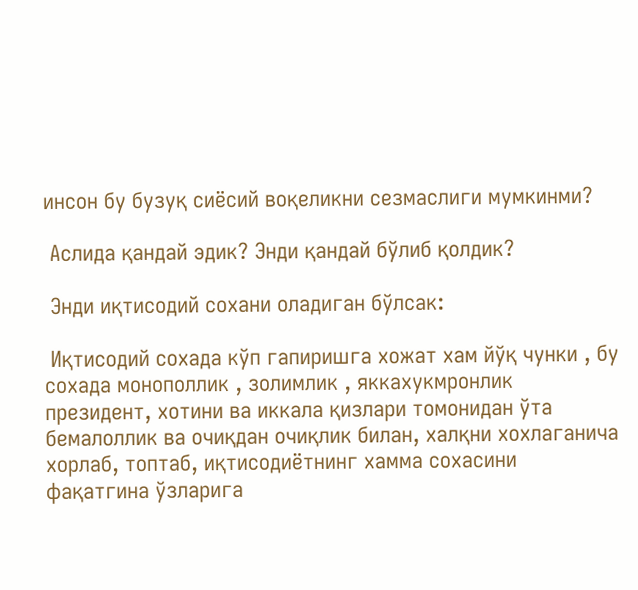инсон бу бузуқ сиёсий воқеликни сезмаслиги мумкинми?

 Аслида қандай эдик? Энди қандай бўлиб қолдик?

 Энди иқтисодий сохани оладиган бўлсак:

 Иқтисодий сохада кўп гапиришга хожат хам йўқ чунки , бу сохада монополлик , золимлик , яккахукмронлик президент, хотини ва иккала қизлари томонидан ўта бемалоллик ва очиқдан очиқлик билан, халқни хохлаганича хорлаб, топтаб, иқтисодиётнинг хамма сохасини фақатгина ўзларига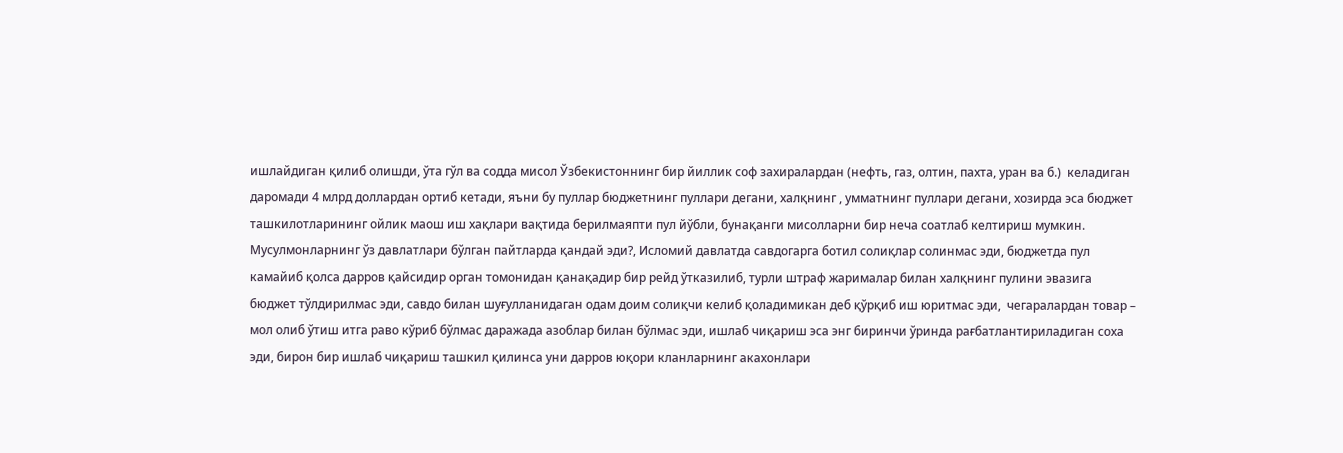ишлайдиган қилиб олишди, ўта гўл ва содда мисол Ўзбекистоннинг бир йиллик соф захиралардан (нефть, газ, олтин, пахта, уран ва б.)  келадиган даромади 4 млрд доллардан ортиб кетади, яъни бу пуллар бюджетнинг пуллари дегани, халқнинг , умматнинг пуллари дегани, хозирда эса бюджет ташкилотларининг ойлик маош иш хақлари вақтида берилмаяпти пул йўбли, бунақанги мисолларни бир неча соатлаб келтириш мумкин. Мусулмонларнинг ўз давлатлари бўлган пайтларда қандай эди?, Исломий давлатда савдогарга ботил солиқлар солинмас эди, бюджетда пул камайиб қолса дарров қайсидир орган томонидан қанақадир бир рейд ўтказилиб, турли штраф жарималар билан халқнинг пулини эвазига бюджет тўлдирилмас эди, савдо билан шуғулланидаган одам доим солиқчи келиб қоладимикан деб қўрқиб иш юритмас эди,  чегаралардан товар – мол олиб ўтиш итга раво кўриб бўлмас даражада азоблар билан бўлмас эди, ишлаб чиқариш эса энг биринчи ўринда рағбатлантириладиган соха эди, бирон бир ишлаб чиқариш ташкил қилинса уни дарров юқори кланларнинг акахонлари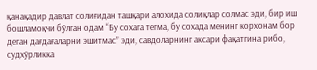қанақадир давлат солиғидан ташқари алохида солиқлар солмас эди, бир иш бошламоқчи бўлган одам “Бу сохага тегма, бу сохада менинг корхонам бор деган дағдағаларни эшитмас” эди, савдоларнинг аксари фақатгина рибо, судхўрликка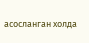асосланган холда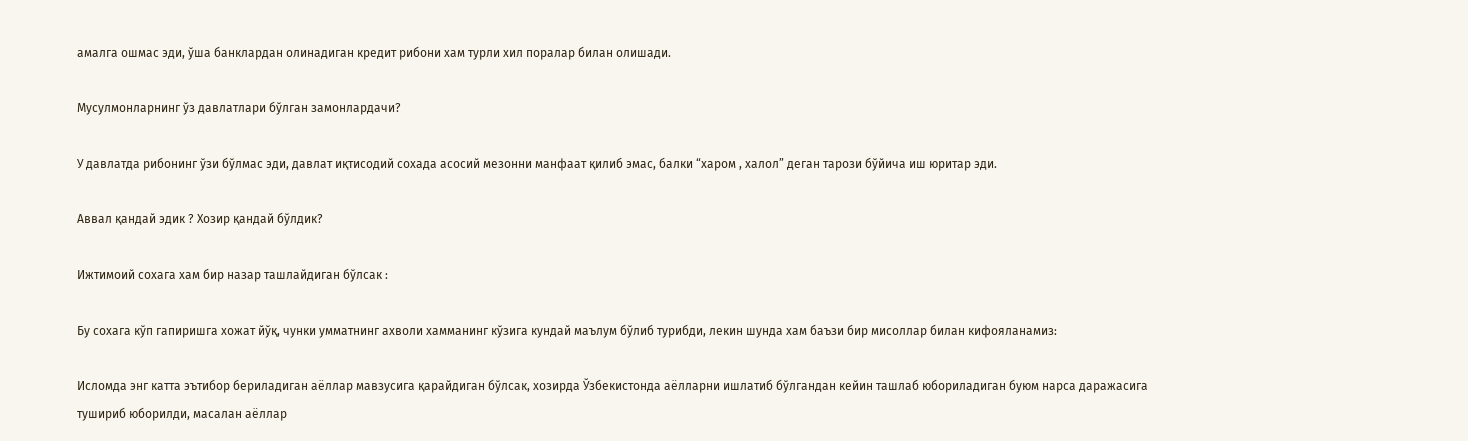амалга ошмас эди, ўша банклардан олинадиган кредит рибони хам турли хил поралар билан олишади.

Мусулмонларнинг ўз давлатлари бўлган замонлардачи?

У давлатда рибонинг ўзи бўлмас эди, давлат иқтисодий сохада асосий мезонни манфаат қилиб эмас, балки “харом , халол” деган тарози бўйича иш юритар эди.

Аввал қандай эдик ? Хозир қандай бўлдик?

Ижтимоий сохага хам бир назар ташлайдиган бўлсак :

Бу сохага кўп гапиришга хожат йўқ, чунки умматнинг ахволи хамманинг кўзига кундай маълум бўлиб турибди, лекин шунда хам баъзи бир мисоллар билан кифояланамиз:

Исломда энг катта эътибор бериладиган аёллар мавзусига қарайдиган бўлсак, хозирда Ўзбекистонда аёлларни ишлатиб бўлгандан кейин ташлаб юбориладиган буюм нарса даражасига тушириб юборилди, масалан аёллар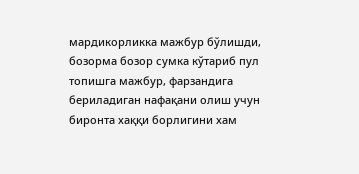мардикорликка мажбур бўлишди, бозорма бозор сумка кўтариб пул топишга мажбур, фарзандига бериладиган нафақани олиш учун биронта хаққи борлигини хам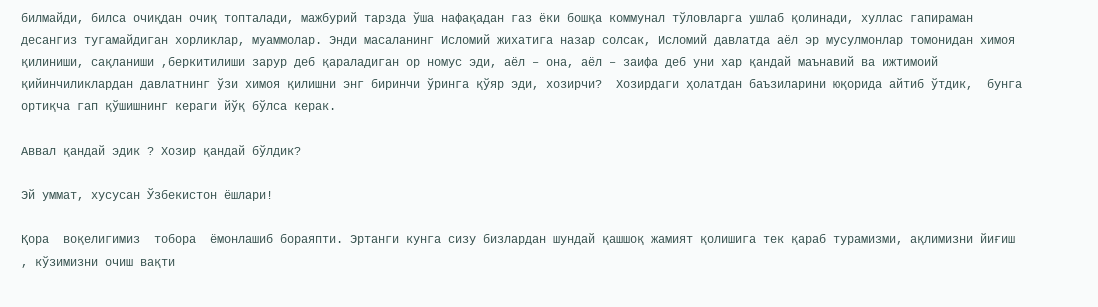билмайди, билса очиқдан очиқ топталади, мажбурий тарзда ўша нафақадан газ ёки бошқа коммунал тўловларга ушлаб қолинади, хуллас гапираман десангиз тугамайдиган хорликлар, муаммолар. Энди масаланинг Исломий жихатига назар солсак, Исломий давлатда аёл эр мусулмонлар томонидан химоя қилиниши, сақланиши ,беркитилиши зарур деб қараладиган ор номус эди, аёл – она, аёл – заифа деб уни хар қандай маънавий ва ижтимоий қийинчиликлардан давлатнинг ўзи химоя қилишни энг биринчи ўринга қўяр эди, хозирчи?  Хозирдаги ҳолатдан баъзиларини юқорида айтиб ўтдик,  бунга ортиқча гап қўшишнинг кераги йўқ бўлса керак.

Аввал қандай эдик ? Хозир қандай бўлдик?

Эй уммат, хусусан Ўзбекистон ёшлари!

Қора  воқелигимиз  тобора  ёмонлашиб бораяпти. Эртанги кунга сизу бизлардан шундай қашшоқ жамият қолишига тек қараб турамизми, ақлимизни йиғиш , кўзимизни очиш вақти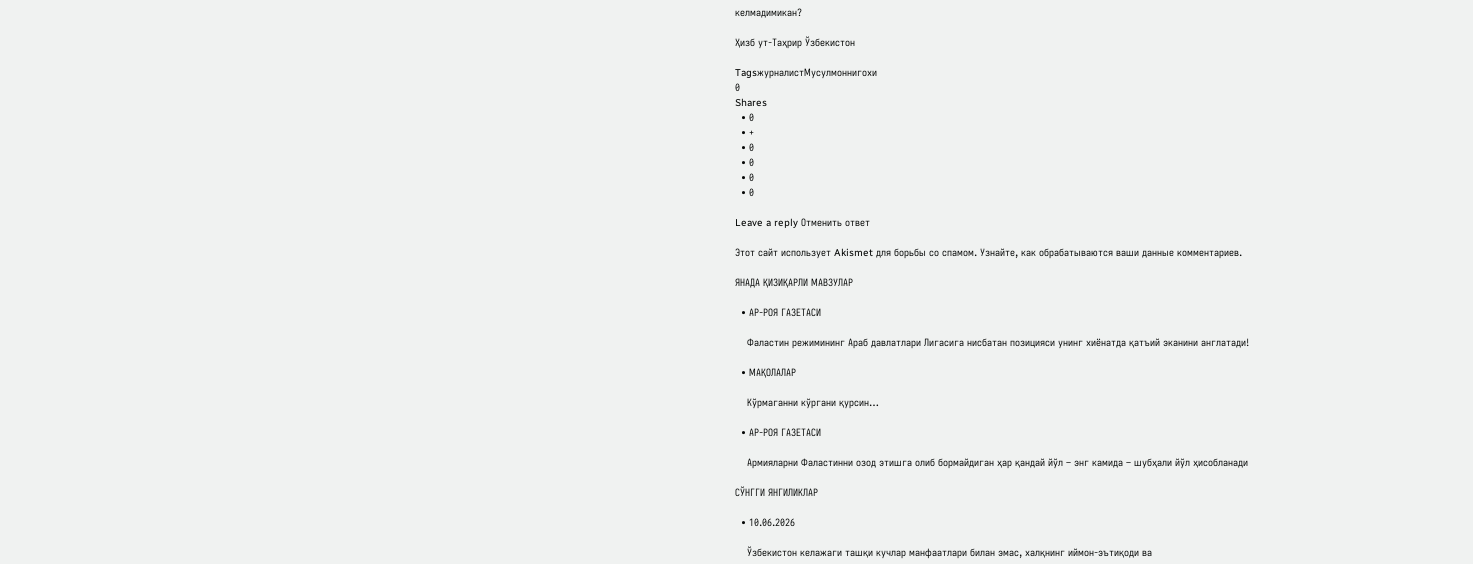келмадимикан?

Ҳизб ут-Таҳрир Ўзбекистон

TagsжурналистМусулмоннигохи
0
Shares
  • 0
  • +
  • 0
  • 0
  • 0
  • 0

Leave a reply Отменить ответ

Этот сайт использует Akismet для борьбы со спамом. Узнайте, как обрабатываются ваши данные комментариев.

ЯНАДА ҚИЗИҚАРЛИ МАВЗУЛАР

  • АР-РОЯ ГАЗЕТАСИ

    Фаластин режимининг Араб давлатлари Лигасига нисбатан позицияси унинг хиёнатда қатъий эканини англатади!

  • МАҚОЛАЛАР

    Кўрмаганни кўргани қурсин…

  • АР-РОЯ ГАЗЕТАСИ

    Армияларни Фаластинни озод этишга олиб бормайдиган ҳар қандай йўл – энг камида – шубҳали йўл ҳисобланади

СЎНГГИ ЯНГИЛИКЛАР

  • 10.06.2026

    Ўзбекистон келажаги ташқи кучлар манфаатлари билан эмас, халқнинг иймон-эътиқоди ва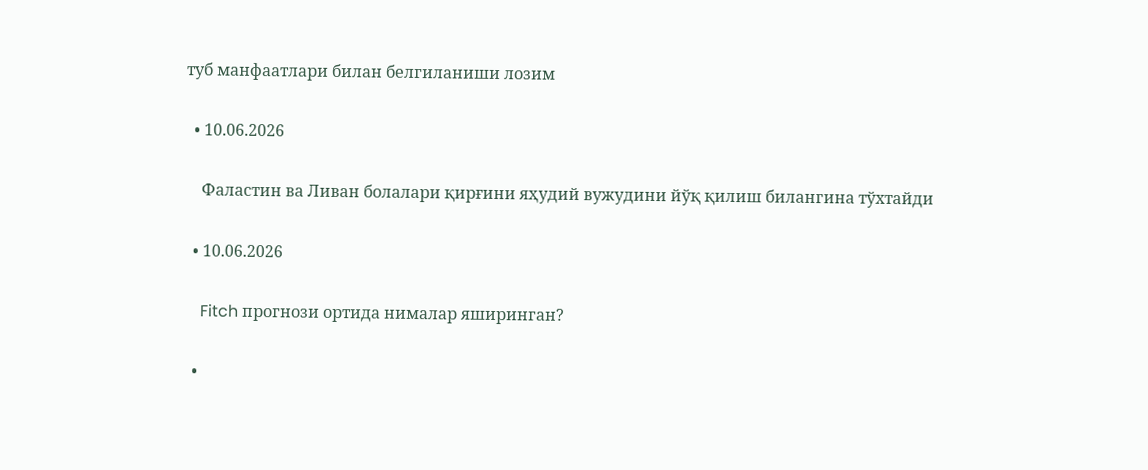туб манфаатлари билан белгиланиши лозим

  • 10.06.2026

    Фаластин ва Ливан болалари қирғини яҳудий вужудини йўқ қилиш билангина тўхтайди

  • 10.06.2026

    Fitch прогнози ортида нималар яширинган?

  •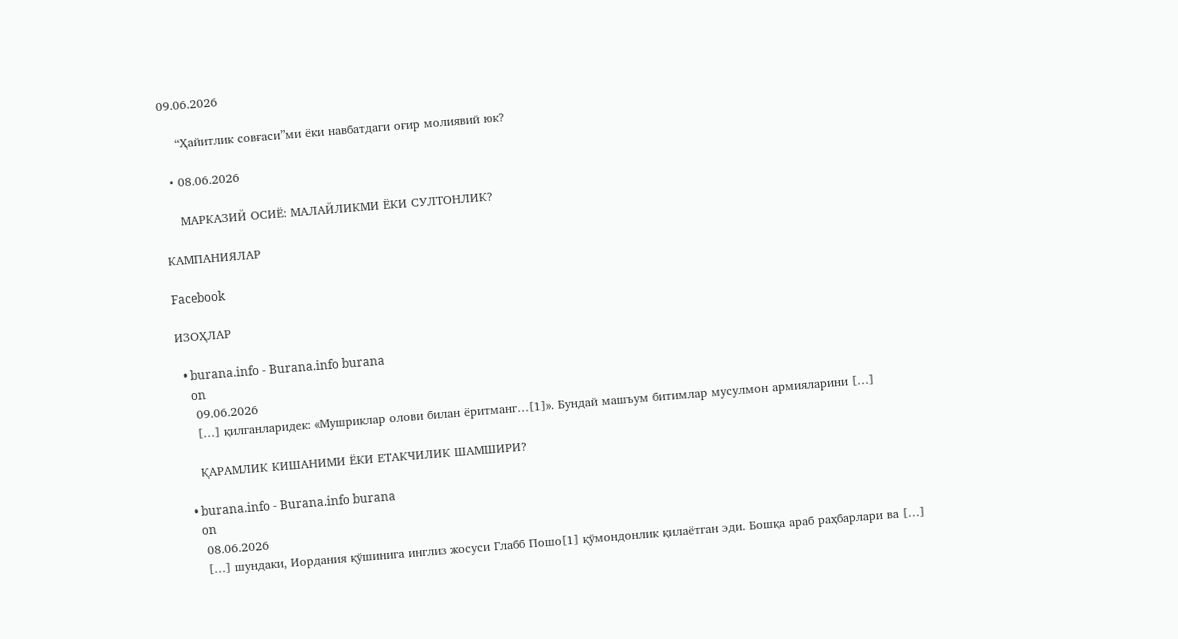09.06.2026

    “Ҳайитлик совғаси”ми ёки навбатдаги оғир молиявий юк?

  • 08.06.2026

    МАРКАЗИЙ ОСИЁ: МАЛАЙЛИКМИ ЁКИ СУЛТОНЛИК?

КАМПАНИЯЛАР

Facebook

ИЗОҲЛАР

  • burana.info - Burana.info burana
    on
    09.06.2026
    […] қилганларидек: «Мушриклар олови билан ёритманг…[1]». Бундай машъум битимлар мусулмон армияларини […]

    ҚАРАМЛИК КИШАНИМИ ЁКИ ЕТАКЧИЛИК ШАМШИРИ?

  • burana.info - Burana.info burana
    on
    08.06.2026
    […] шундаки, Иордания қўшинига инглиз жосуси Глабб Пошо[1] қўмондонлик қилаётган эди. Бошқа араб раҳбарлари ва […]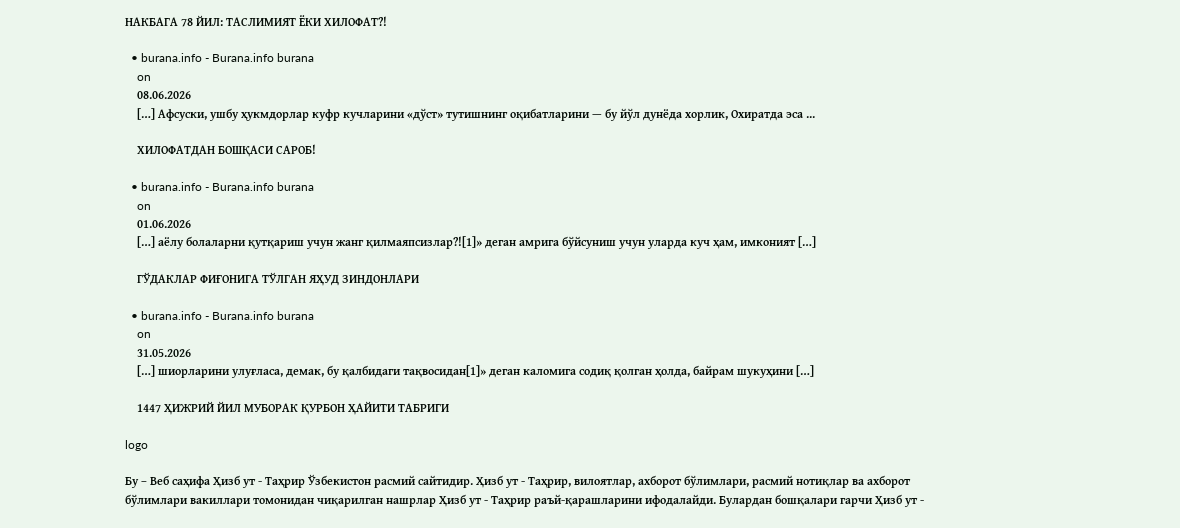НАКБАГА 78 ЙИЛ: ТАСЛИМИЯТ ЁКИ ХИЛОФАТ?!

  • burana.info - Burana.info burana
    on
    08.06.2026
    […] Афсуски, ушбу ҳукмдорлар куфр кучларини «дўст» тутишнинг оқибатларини — бу йўл дунёда хорлик, Охиратда эса ...

    ХИЛОФАТДАН БОШҚАСИ САРОБ!

  • burana.info - Burana.info burana
    on
    01.06.2026
    […] аёлу болаларни қутқариш учун жанг қилмаяпсизлар?![1]» деган амрига бўйсуниш учун уларда куч ҳам, имконият […]

    ГЎДАКЛАР ФИҒОНИГА ТЎЛГАН ЯҲУД ЗИНДОНЛАРИ

  • burana.info - Burana.info burana
    on
    31.05.2026
    […] шиорларини улуғласа, демак, бу қалбидаги тақвосидан[1]» деган каломига содиқ қолган ҳолда, байрам шукуҳини […]

    1447 ҲИЖРИЙ ЙИЛ МУБОРАК ҚУРБОН ҲАЙИТИ ТАБРИГИ

logo

Бу – Веб саҳифа Ҳизб ут - Таҳрир Ўзбекистон расмий сайтидир. Ҳизб ут - Таҳрир, вилоятлар, ахборот бўлимлари, расмий нотиқлар ва ахборот бўлимлари вакиллари томонидан чиқарилган нашрлар Ҳизб ут - Таҳрир раъй-қарашларини ифодалайди. Булардан бошқалари гарчи Ҳизб ут -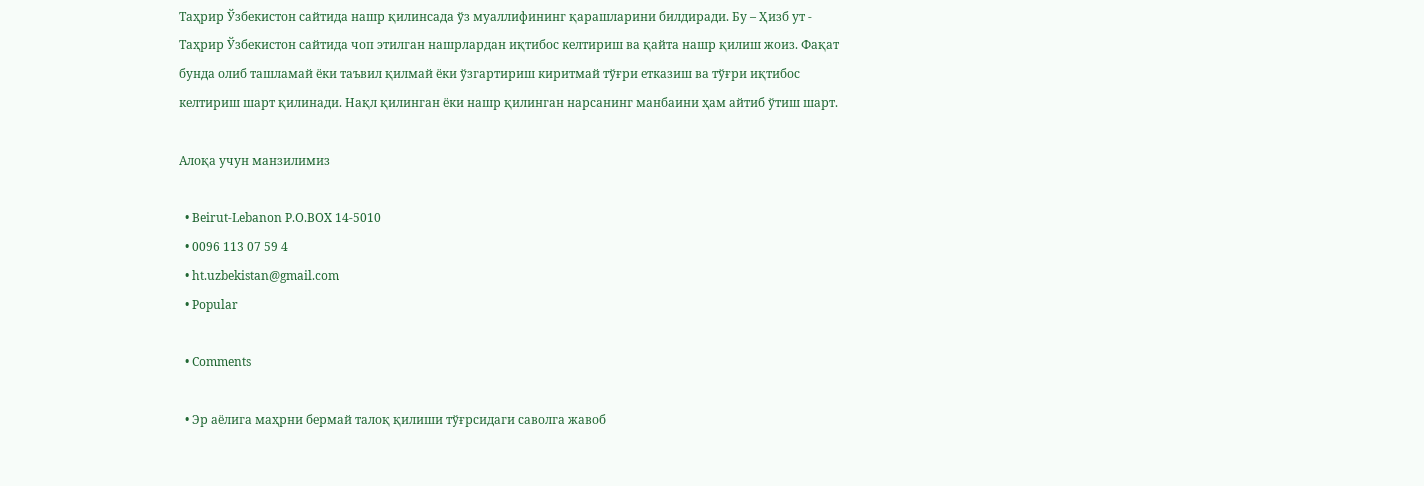Таҳрир Ўзбекистон сайтида нашр қилинсада ўз муаллифининг қарашларини билдиради. Бу – Ҳизб ут - Таҳрир Ўзбекистон сайтида чоп этилган нашрлардан иқтибос келтириш ва қайта нашр қилиш жоиз. Фақат бунда олиб ташламай ёки таъвил қилмай ёки ўзгартириш киритмай тўғри етказиш ва тўғри иқтибос келтириш шарт қилинади. Нақл қилинган ёки нашр қилинган нарсанинг манбаини ҳам айтиб ўтиш шарт.

Алоқа учун манзилимиз

  • Beirut-Lebanon P.O.BOX 14-5010
  • 0096 113 07 59 4
  • ht.uzbekistan@gmail.com
  • Popular

  • Comments

  • Эр аёлига маҳрни бермай талоқ қилиши тўғрсидаги саволга жавоб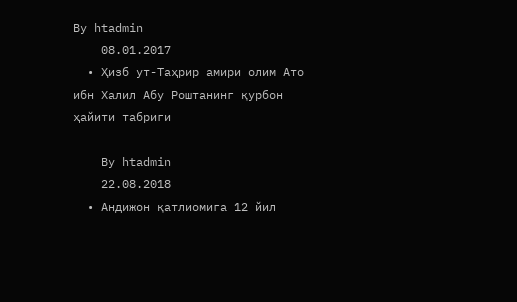By htadmin
    08.01.2017
  • Ҳизб ут-Таҳрир амири олим Ато ибн Халил Абу Роштанинг қурбон ҳайити табриги

    By htadmin
    22.08.2018
  • Андижон қатлиомига 12 йил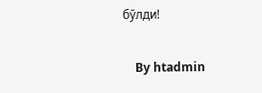бўлди!

    By htadmin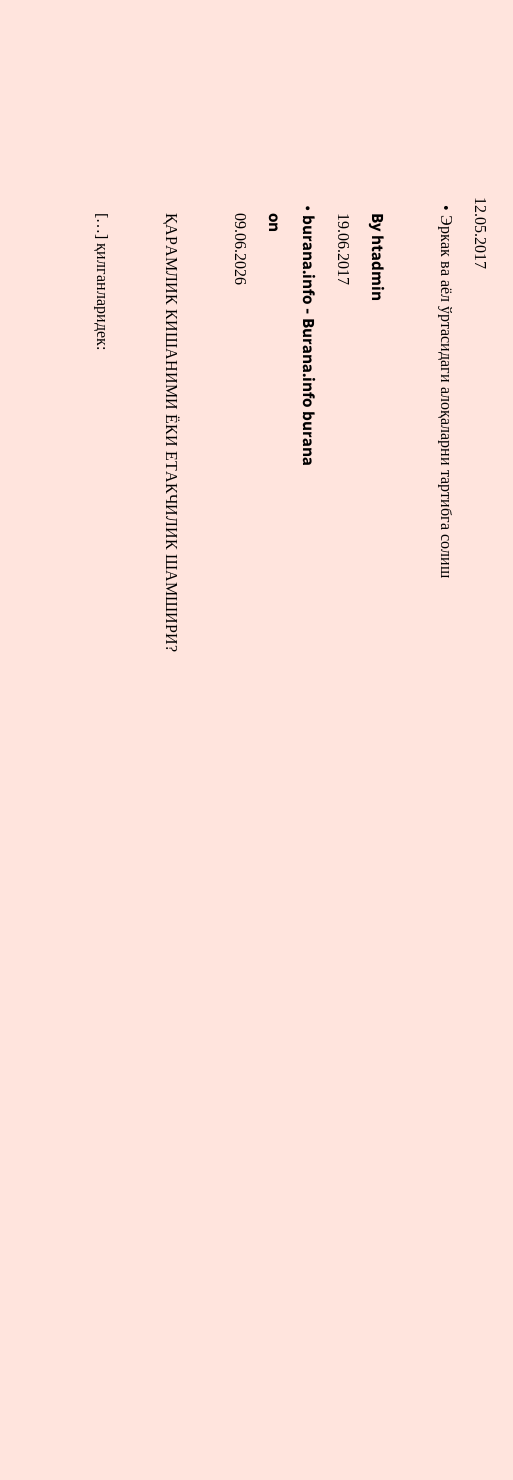12.05.2017
  • Эркак ва аёл ўртасидаги алоқаларни тартибга солиш

    By htadmin
    19.06.2017
  • burana.info - Burana.info burana
    on
    09.06.2026

    ҚАРАМЛИК КИШАНИМИ ЁКИ ЕТАКЧИЛИК ШАМШИРИ?

    […] қилганларидек: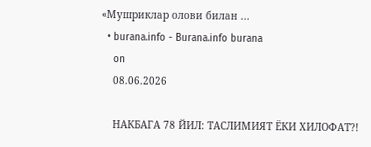«Мушриклар олови билан ...
  • burana.info - Burana.info burana
    on
    08.06.2026

    НАКБАГА 78 ЙИЛ: ТАСЛИМИЯТ ЁКИ ХИЛОФАТ?!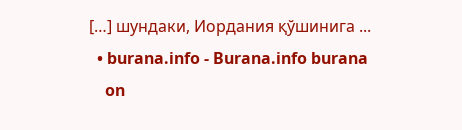[…] шундаки, Иордания қўшинига ...
  • burana.info - Burana.info burana
    on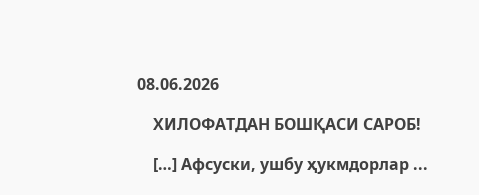08.06.2026

    ХИЛОФАТДАН БОШҚАСИ САРОБ!

    […] Афсуски, ушбу ҳукмдорлар ...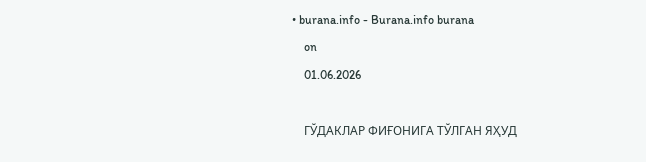• burana.info - Burana.info burana
    on
    01.06.2026

    ГЎДАКЛАР ФИҒОНИГА ТЎЛГАН ЯҲУД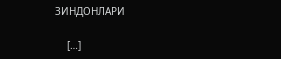ЗИНДОНЛАРИ

    […]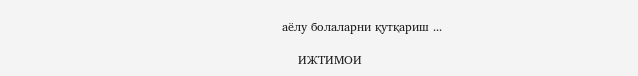аёлу болаларни қутқариш ...

    ИЖТИМОИ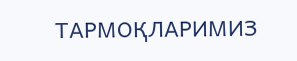ТАРМОҚЛАРИМИЗ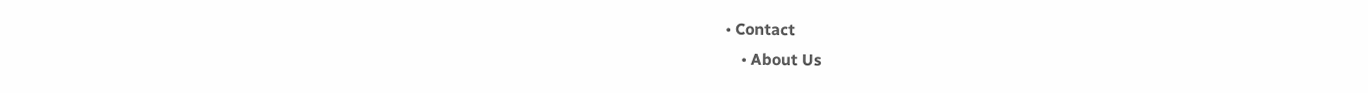• Contact
    • About Us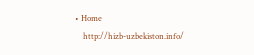• Home
    http://hizb-uzbekiston.info/